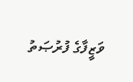ވަޒީފާގެ ފުރުޞަތު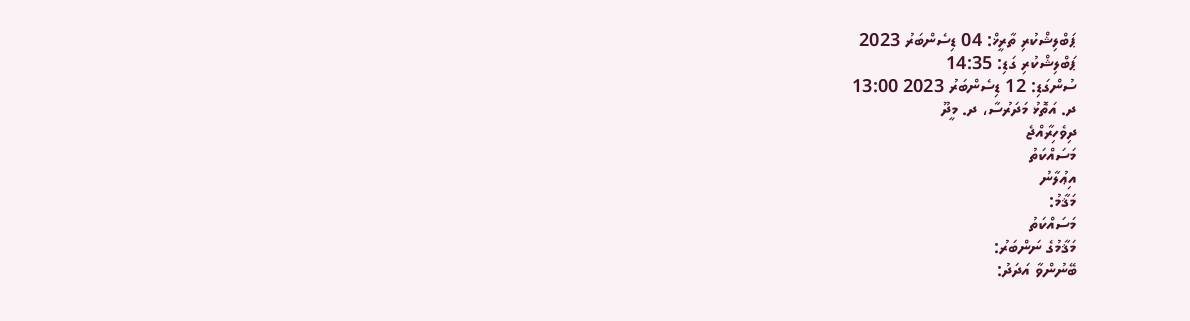ޕަބްލިޝްކުރި ތާރީޚް: 04 ޑިސެންބަރު 2023
ޕަބްލިޝްކުރި ގަޑި: 14:35
ސުންގަޑި: 12 ޑިސެންބަރު 2023 13:00
ދ. އަތޮޅު މަދަރުސާ، ދ. މީދޫ
ދިވެހިރާއްޖެ
މަސައްކަތު
އިޢުލާނު
މަޤާމު:
މަސައްކަތު
މަޤާމުގެ ނަންބަރު:
ބޭނުންވާ އަދަދު: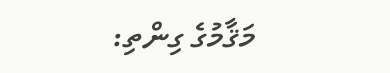މަޤާމުގެ ގިންތި: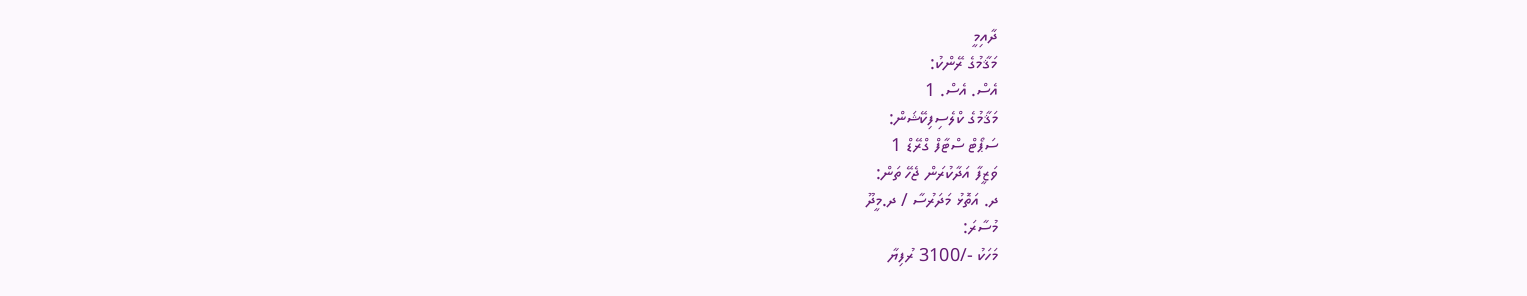ދާއިމީ
މަޤާމުގެ ރޭންކު:
އެސް. އެސް. 1
މަޤާމުގެ ކްލެސިފިކޭޝަން:
ސަޕޯޓް ސްޓާފް ގްރޭޑް 1
ވަޒީފާ އަދާކުރަން ޖެހޭ ތަން:
ދ. އަތޮޅު މަދަރުސާ / ދ.މީދޫ
މުސާރަ:
މަހަކު -/3100 ރުފިޔާ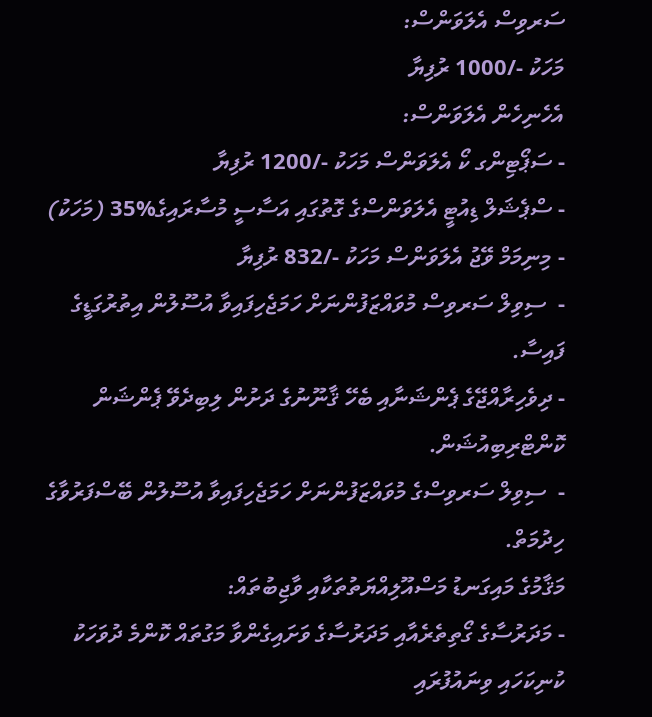ސަރވިސް އެލަވަންސް:
މަހަކު -/1000 ރުފިޔާ
އެހެނިހެން އެލަވަންސް:
- ސަޕޯޓިންގ ކޯ އެލަވަންސް މަހަކު -/1200 ރުފިޔާ
- ސްޕެޝަލް ޑިއުޓީ އެލަވަންސްގެ ގޮތުގައި އަސާސީ މުސާރައިގެ%35 (މަހަކު)
- މިނިމަމް ވޭޖު އެލަވަންސް މަހަކު -/832 ރުފިޔާ
-  ސިވިލް ސަރވިސް މުވައްޒަފުންނަށް ހަމަޖެހިފައިވާ އުސޫލުން އިތުރުގަޑީގެ ފައިސާ.
- ދިވެހިރާއްޖޭގެ ޕެންޝަނާއި ބެހޭ ޤާނޫނުގެ ދަށުން ލިބިދެވޭ ޕެންޝަން ކޮންޓްރިބިއުޝަން.
-  ސިވިލް ސަރވިސްގެ މުވައްޒަފުންނަށް ހަމަޖެހިފައިވާ އުސޫލުން ބޭސްފަރުވާގެ ހިދުމަތް.
މަޤާމުގެ މައިގަނޑު މަސްއޫލިއްޔަތުތަކާއި ވާޖިބުތައް:
- މަދަރުސާގެ ގޯތިތެރެއާއި މަދަރުސާގެ ވަށައިގެންވާ މަގުތައް ކޮންމެ ދުވަހަކު ކުނިކަހައި ވިނައުފުރައި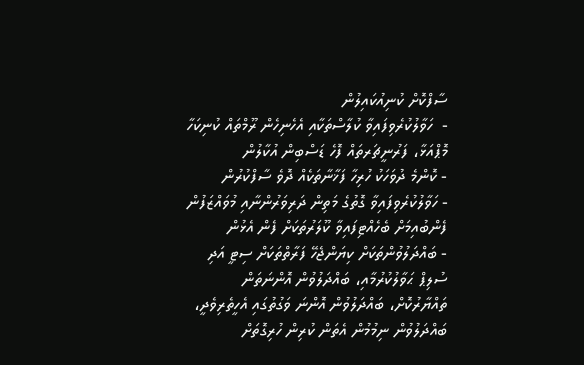ސާފްކޮށް ކުނިއުކައިލުން
-  ހަވާލުކުރެވިފައިވާ ކުލާސްތަކާއި އެހެނިހެން ރޫމްތައް ކުނިކަހާ މޮޕްއަޅާ، ފަރުނީޗަރތައް ފޮހެ ޑަސްބިން އުކާލުން
- ކޮންމެ ދުވަހަކު ހުރިހާ ފަޚާނާތަކެއް ދޮވެ ސާފްކުރުން
- ހަވާލުކުރެވިފައިވާ ގޮތުގެ މަތިން ދަރިވަރުންނާއި މުވައްޒަފުން ފެންބުއިމަށް ބެހެއްޓިފައިވާ ކޫލަރުތަކަށް ފެން އެޅުން
- ބައްދަލުވުންތަކަށް ކިޔަންޖެހޭ ފަރާތްތަކަށް ސިޓީ އަދި ސުލިޕް ޙަވާލުކުރުމާއި، ބައްދަލުވުން އޮންނަތަން ތައްޔާރުކޮށް، ބައްދަލުވުން އޮންނަ ވަގުތުގައި އެހީތެރިވެދީ، ބައްދަލުވުން ނިމުމުން އެތަން ކުރިން ހުރިގޮތަށް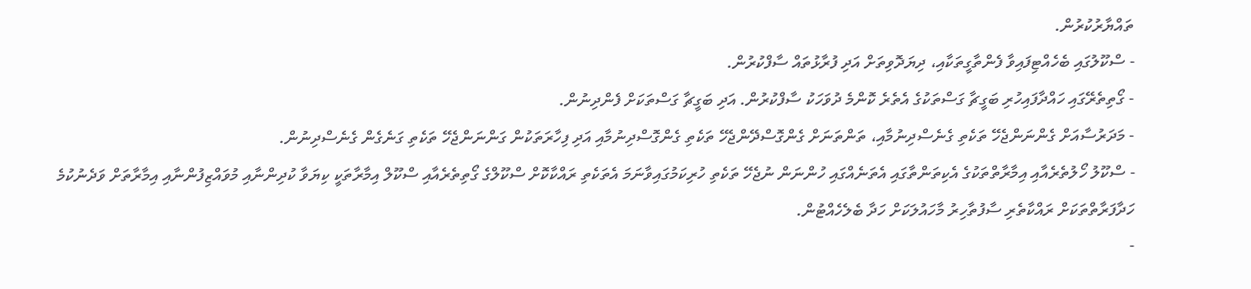ތައްޔާރުކުރުން.
- ސްކޫލުގައި ބެހެއްޓިފައިވާ ފެންތާގީތަކާއި، ދިޔަދޮވިތަށް އަދި ފުރާޅުތައް ސާފްކުރުން.
- ގޯތިތެރޭގައި ހައްދާފައިހުރި ބަގީޗާ ގަސްތަކުގެ އެތެރެ ކޮންމެ ދުވަހަކު ސާފްކުރުން. އަދި ބަގީޗާ ގަސްތަކަށް ފެންދިނުން.
- މަދަރުސާއަށް ގެންނަންޖެހޭ ތަކެތި ގެނެސްދިނުމާއި، ތަންތަނަށް ގެންގޮސްދޭންޖެހޭ ތަކެތި ގެންގޮސްދިނުމާއި އަދި ފިހާރަތަކުން ގަންނަންޖެހޭ ތަކެތި ގަނެގެން ގެނެސްދިނުން.
- ސްކޫލު ހޯލުތެރެއާއި އިމާރާތްތަކުގެ އެކިތަންތާގައި އެތަނެއްގައި ހުންނަން ނުޖެހޭ ތަކެތި ހުރިކަމުގައިވާނަމަ އެތަކެތި ރައްކާކޮށް ސްކޫލްގެ ގޯތިތެރެއާއި ސްކޫލް އިމާރާތަކީ ކިޔަވާ ކުދިންނާއި މުވައްޒިފުންނާއި އިމާރާތަށް ވަދެނުކުމެ ހަދާފަރާތްތަކަށް ރައްކާތެރި ސާފުތާހިރު މާހައުލަކަށް ހަދާ ބެލެހެއްޓުން.
-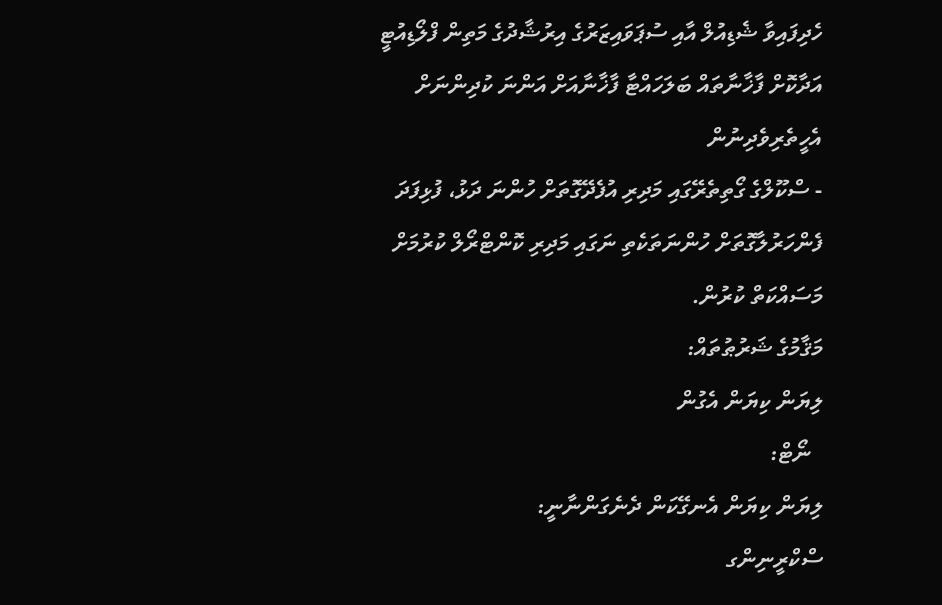ހެދިފައިވާ ޝެޑިއުލް އާއި ސުޕަވައިޒަރުގެ އިރުޝާދުގެ މަތިން ފްލޯޑިއުޓީ އަދާކޮށް ފާޚާނާތައް ބަލަހައްޓާ ފާޚާނާއަށް އަންނަ ކުދިންނަށް އެހީތެރިވެދިނުން
- ސްކޫލްގެ ގޯތިތެރޭގައި މަދިރި އުފެދޭގޮތަށް ހުންނަ ދަޅު، ފުޅިފަދަ ފެންހަރުލާގޮތަށް ހުންނަތަކެތި ނަގައި މަދިރި ކޮންޓްރޯލް ކުރުމަށް މަސައްކަތް ކުރުން.
މަޤާމުގެ ޝަރުޠުތައް:
ލިޔަން ކިޔަން އެގުން
  ނޯޓް:
ލިޔަން ކިޔަން އެނގޭކަން ދެނެގަންނާނީ:
ސްކްރީނިންގ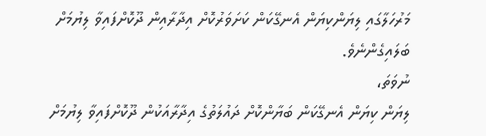މަރުހަލާގައި ލިޔަންކިޔަން އެނގޭކަން ކަށަވަރުކޮށް އިދާރާއިން ދޫކޮށްފައިވާ ލިޔުމަށް ބަލައިގެންނެވެ.
ނުވަތަ،
ލިޔަން ކިޔަން އެނގޭކަން ބަޔާންކޮށް ދައުލަތުގެ އިދާރާއަކުން ދޫކޮށްފައިވާ ލިޔުމަށް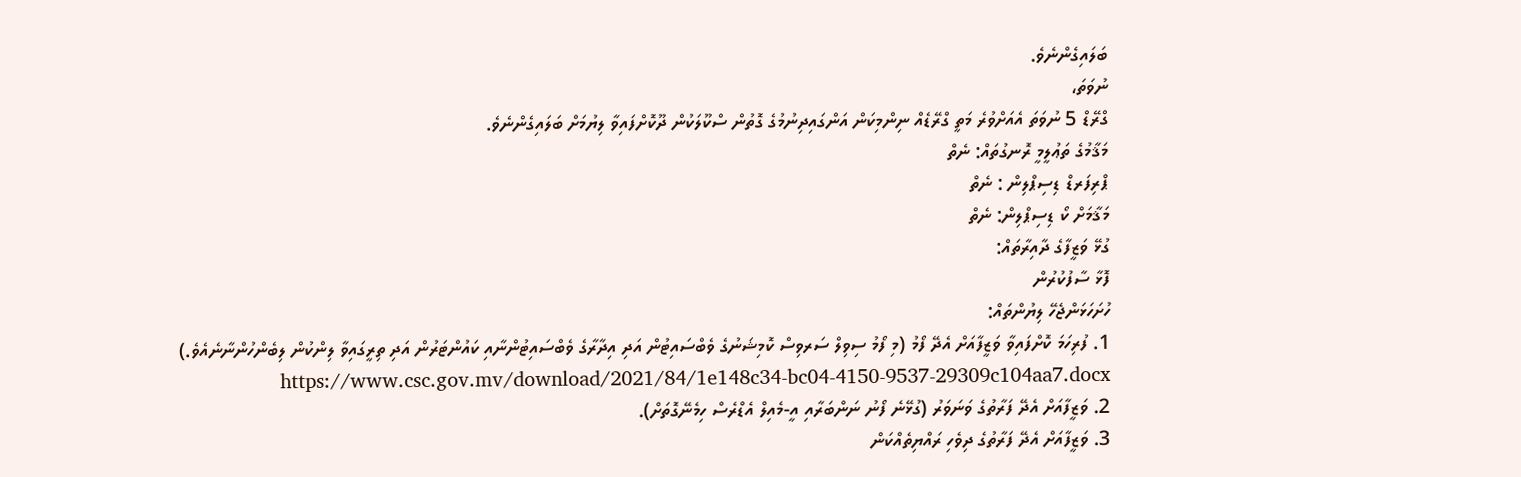ބަލައިގެންނެވެ.
ނުވަތަ،
ގްރޭޑް 5 ނުވަތަ އެއަށްވުރެ މަތީ ގްރޭޑެއް ނިންމިކަން އަންގައިދިނުމުގެ ގޮތުން ސްކޫލަކުން ދޫކޮށްފައިވާ ލިޔުމަށް ބަލައިގެންނެވެ.
މަޤާމުގެ ތަޢުލީމީ ރޮނގުތައް: ނެތް
ޕްރިފަރޑް ޑިސިޕްލިން : ނެތް
މަޤާމަށް ކޯ ޑިސިޕްލިން: ނެތް
ގުޅޭ ވަޒީފާގެ ދާއިރާތައް:
ފޮޅާ ސާފުކުރުން
ހުށަހަޅަންޖެހޭ ލިޔުންތައް:
1. ފުރިހަމަ ކޮށްފައިވާ ވަޒީފާއަށް އެދޭ ފޯމު (މި ފޯމު ސިވިލް ސަރވިސް ކޮމިޝަނުގެ ވެބްސައިޓުން އަދި އިދާރާގެ ވެބްސައިޓުންނާއި ކައުންޓަރުން އަދި ތިރީގައިވާ ލިންކުން ލިބެންހުންނާނެއެވެ.)  https://www.csc.gov.mv/download/2021/84/1e148c34-bc04-4150-9537-29309c104aa7.docx
2. ވަޒީފާއަށް އެދޭ ފަރާތުގެ ވަނަވަރު (ގުޅޭނެ ފޯނު ނަންބަރާއި އީ-މެއިލް އެޑްރެސް ހިމެނޭގޮތަށް).
3. ވަޒީފާއަށް އެދޭ ފަރާތުގެ ދިވެހި ރައްޔިތެއްކަން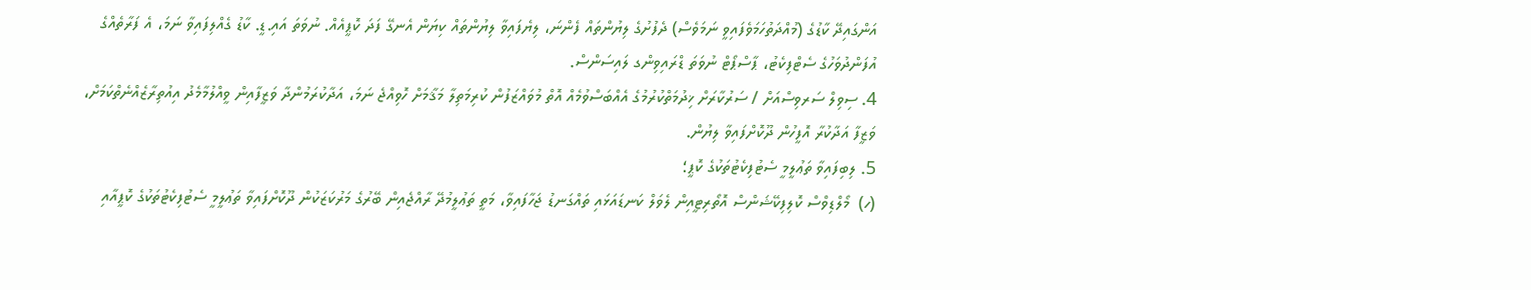އަންގައިދޭ ކާޑުގެ (މުއްދަތުހަމަވެފައިވީ ނަމަވެސް) ދެފުށުގެ ލިޔުންތައް ފެންނަ، ލިޔެފައިވާ ލިޔުންތައް ކިޔަން އެނގޭ ފަދަ ކޮޕީއެއް. ނުވަތަ އައި.ޑީ. ކާޑު ގެއްލިފައިވާ ނަމަ، އެ ފަރާތެއްގެ އުފަންދުވަހުގެ ސެޓްފިކެޓު، ޕާސްޕޯޓް ނުވަތަ ޑްރައިވިންގ ލައިސަންސް.
4. ސިވިލް ސަރވިސްއަށް / ސަރުކާރަށް ޚިދުމަތްކުރުމުގެ އެއްބަސްވުމެއް އޮތް މުވައްޒަފުން ކުރިމަތިލާ މަޤާމަށް ހޮވިއްޖެ ނަމަ، އަދާކުރަމުންދާ ވަޒީފާއިން ވީއްލުމާމެދު އިއުތިރާޒެއްނެތްކަމަށް، ވަޒީފާ އަދާކުރާ އޮފީހުން ދޫކޮށްފައިވާ ލިޔުން.
5. ލިބިފައިވާ ތަޢުލީމީ ސެޓުފިކެޓުތަކުގެ ކޮޕީ؛
(ހ)  މޯލްޑިވްސް ކޮލިފިކޭޝަންސް އޮތޯރިޓީއިން ލެވަލް ކަނޑައަޅައި ތައްގަނޑު ޖަހާފައިވާ، މަތީ ތަޢުލީމުދޭ ރާއްޖެއިން ބޭރުގެ މަރުކަޒަކުން ދޫކޮށްފައިވާ ތަޢުލީމީ ސެޓުފިކެޓުތަކުގެ ކޮޕީއާއި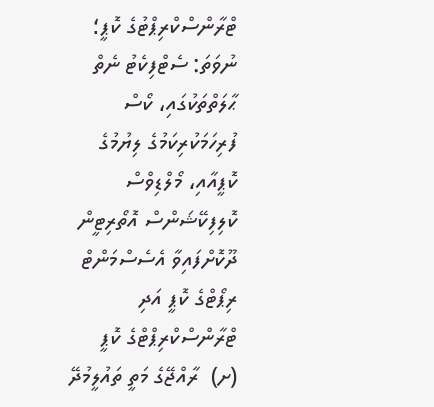ޓްރާންސްކްރިޕްޓުގެ ކޮޕީ؛ ނުވަތަ: ސެޓްފިކެޓު ނެތް ޙާލަތްތަކުގައި، ކޯސް ފުރިހަމަކުރިކަމުގެ ލިޔުމުގެ ކޮޕީއާއި، މޯލްޑިވްސް ކޮލިފިކޭޝަންސް އޮތޯރިޓީން ދޫކޮށްފައިވާ އެސެސްމަންޓް ރިޕޯޓްގެ ކޮޕީ އަދި ޓްރާންސްކްރިޕްޓްގެ ކޮޕީ
(ށ)  ރާއްޖޭގެ މަތީ ތައުލީމުދޭ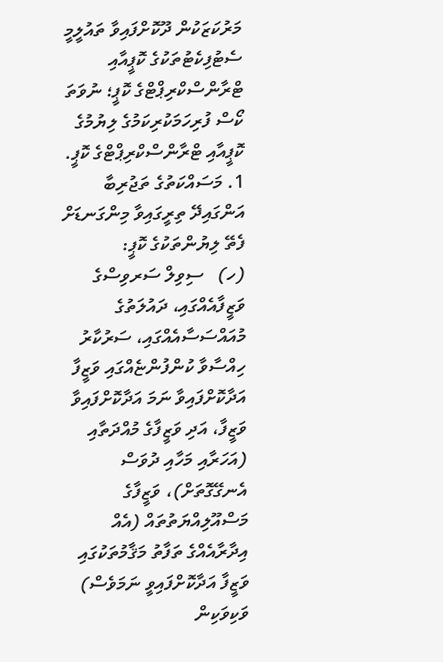މަރުކަޒަކުން ދޫކޮށްފައިވާ ތައުލީމީ ސެޓުފިކެޓުތަކުގެ ކޮޕީއާއި ޓްރާންސްކްރިޕްޓްގެ ކޮޕީ؛ ނުވަތަ ކޯސް ފުރިހަމަކުރިކަމުގެ ލިޔުމުގެ ކޮޕީއާއި ޓްރާންސްކްރިޕްޓްގެ ކޮޕީ.
1. މަސައްކަތުގެ ތަޖުރިބާ އަންގައިދޭ ތިރީގައިވާ މިންގަނޑަށް ފެތޭ ލިޔުންތަކުގެ ކޮޕީ:
(ހ)   ސިވިލް ސަރވިސްގެ ވަޒީފާއެއްގައި، ދައުލަތުގެ މުއައްސަސާއެއްގައި، ސަރުކާރު ހިއްސާވާ ކުންފުންޏެއްގައި ވަޒީފާ އަދާކޮށްފައިވާ ނަމަ އަދާކޮށްފައިވާ ވަޒީފާ، އަދި ވަޒީފާގެ މުއްދަތާއި (އަހަރާއި މަހާއި ދުވަސް އެނގޭގޮތަށް)، ވަޒީފާގެ މަސްއޫލިއްޔަތުތައް (އެއް އިދާރާއެއްގެ ތަފާތު މަޤާމުތަކުގައި ވަޒީފާ އަދާކޮށްފައިވީ ނަމަވެސް) ވަކިވަކިން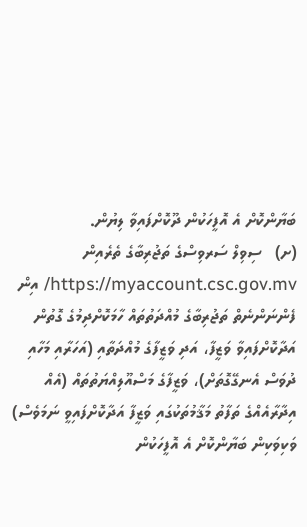ބަޔާންކޮށް އެ އޮފީހަކުން ދޫކޮށްފައިވާ ލިޔުން.
(ށ)   ސިވިލް ސަރވިސްގެ ތަޖުރިބާގެ ތެރެއިން https://myaccount.csc.gov.mv/ އިން ފެންނަންނެތް ތަޖުރިބާގެ މުއްދަތުތައް ހާމަކޮށްދިމުގެ ގޮތުން އަދާކޮށްފައިވާ ވަޒީފާ، އަދި ވަޒީފާގެ މުއްދަތާއި (އަހަރާއި މަހާއި ދުވަސް އެނގޭގޮތަށް)، ވަޒީފާގެ މަސްއޫލިއްޔަތުތައް (އެއް އިދާރާއެއްގެ ތަފާތު މަޤާމުތަކުގައި ވަޒީފާ އަދާކޮށްފައިވީ ނަމަވެސް) ވަކިވަކިން ބަޔާންކޮށް އެ އޮފީހަކުން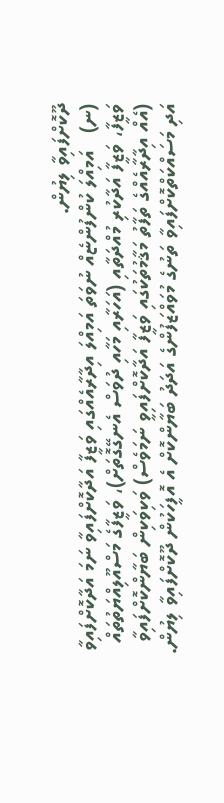ދޫކޮށްފައިވާ ލިޔުން.
(ނ)   އަމިއްލަ ކުންފުންޏެއް ނުވަތަ އަމިއްލަ އިދާރާއެއްގައި ވަޒީފާ އަދާކޮށްފައިވާ ނަމަ އަދާކޮށްފައިވާ ވަޒީފާ، ވަޒީފާ އަދާކުރި މުއްދަތާއި (އަހަރާއި މަހާއި ދުވަސް އެނގޭގޮތަށް)، ވަޒީފާގެ މަސްއޫލިއްޔަތުތައް (އެއް އިދާރާއެއްގެ ތަފާތު މަޤާމުތަކުގައި ވަޒީފާ އަދާކޮށްފައިވީ ނަމަވެސް) ވަކިވަކިން ބަޔާންކޮށްފައިވާ އަދި މަސައްކަތްކޮށްފައިވާ ތަނުގެ މުވައްޒަފުންގެ އަދަދު ބަޔާންކޮށް އެ އޮފީހަކުން ދޫކޮށްފައިވާ ލިޔުން.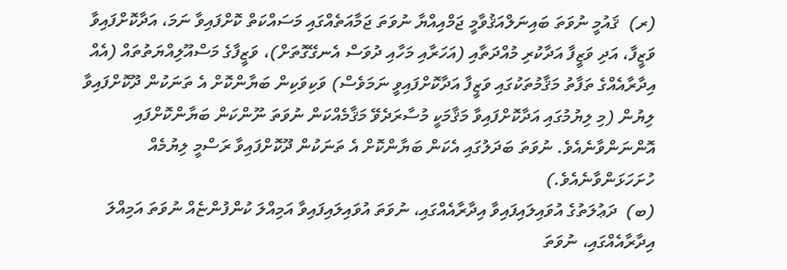(ރ)  ޤައުމީ ނުވަތަ ބައިނަލްއަޤުވާމީ ޖަމްއިއްޔާ ނުވަތަ ޖަމާއަތެއްގައި މަސައްކަތް ކޮށްފައިވާ ނަމަ، އަދާކޮށްފައިވާ ވަޒީފާ، އަދި ވަޒީފާ އަދާކުރި މުއްދަތާއި (އަހަރާއި މަހާއި ދުވަސް އެނގޭގޮތަށް)، ވަޒީފާގެ މަސްއޫލިއްޔަތުތައް (އެއް އިދާރާއެއްގެ ތަފާތު މަޤާމުތަކުގައި ވަޒީފާ އަދާކޮށްފައިވީ ނަމަވެސް) ވަކިވަކިން ބަޔާންކޮށް އެ ތަނަކުން ދޫކޮށްފައިވާ ލިޔުން (މި ލިޔުމުގައި އަދާކޮށްފައިވާ މަޤާމަކީ މުސާރަދެވޭ މަޤާމެއްކަން ނުވަތަ ނޫންކަން ބަޔާންކޮށްފައި އޮންނަންވާނެއެވެ. ނުވަތަ ބަދަލުގައި އެކަން ބަޔާންކޮށް އެ ތަނަކުން ދޫކޮށްފައިވާ ރަސްމީ ލިޔުމެއް ހުށަހަޅަންވާނެއެވެ.)
(ބ)  ދަޢުލަތުގެ އުވައިލައިފައިވާ އިދާރާއެއްގައި، ނުވަތަ އުވައިލައިފައިވާ އަމިއްލަ ކުންފުންޏެއް ނުވަތަ އަމިއްލަ އިދާރާއެއްގައި، ނުވަތަ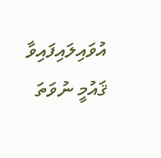އުވައިލައިފައިވާ ޤައުމީ ނުވަތަ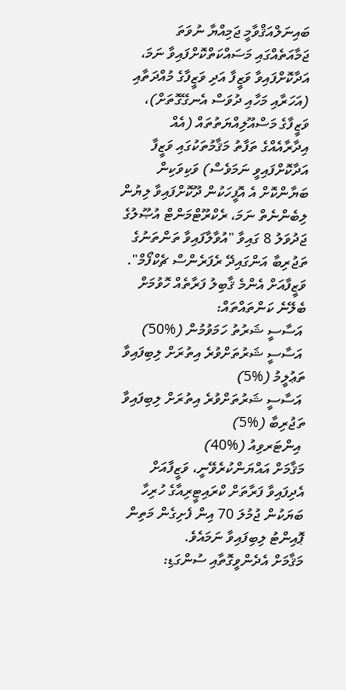ބައިނަލްއަޤްވާމީ ޖަމިއްޔާ ނުވަތަ ޖަމާއަތެއްގައި މަސައްކަތްކޮށްފައިވާ ނަމަ، އަދާކޮށްފައިވާ ވަޒީފާ އަދި ވަޒީފާގެ މުއްދަތާއި (އަހަރާއި މަހާއި ދުވަސް އެނގޭގޮތަށް)، ވަޒީފާގެ މަސްއޫލިއްޔަތުތައް (އެއް އިދާރާއެއްގެ ތަފާތު މަޤާމުތަކުގައި ވަޒީފާ އަދާކޮށްފައިވީ ނަމަވެސް) ވަކިވަކިން ބަޔާންކޮށް އެ އޮފީހަކުން ދޫކޮށްފައިވާ ލިޔުން ލިބެންނެތް ނަމަ، ރެކްރޫޓްމަންޓް އުޞޫލުގެ ޖަދުވަލު 8 ގައިވާ "އުވާލާފައިވާ ތަންތަނުގެ ތަޖުރިބާ އަންގައިދޭ ރެފަރެންސް ޗެކްފޯމް".
ވަޒީފާއަށް އެންމެ ޤާބިލު ފަރާތެއް ހޮވުމަށް ބެލޭނެ ކަންތައްތައް:
 އަސާސީ ޝަރުތު ހަމަވުމުން (%50)
 އަސާސީ ޝަރުތަށްވުރެ އިތުރަށް ލިބިފައިވާ ތަޢުލީމު (%5)
 އަސާސީ ޝަރުތަށްވުރެ އިތުރަށް ލިބިފައިވާ ތަޖުރިބާ (%5)
 އިންޓަރވިއު (%40)
މަޤާމަށް އައްޔަންކުރެވޭނީ، ވަޒީފާއަށް އެދިފައިވާ ފަރާތަށް ކްރައިޓީރިއާގެ ހުރިހާ ބަޔަކުން ޖުމުލަ 70 އިން ފެށިގެން މަތިން ޕޮއިންޓު ލިބިފައިވާ ނަމައެވެ.
މަޤާމަށް އެދެންވީގޮތާއި ސުންގަޑި: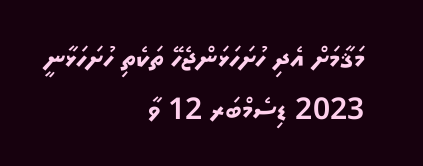މަޤާމަށް އެދި ހުށަހަޅަންޖެހޭ ތަކެތި ހުށަހަޅާނީ 2023 ޑިސެމްބަރ 12 ވާ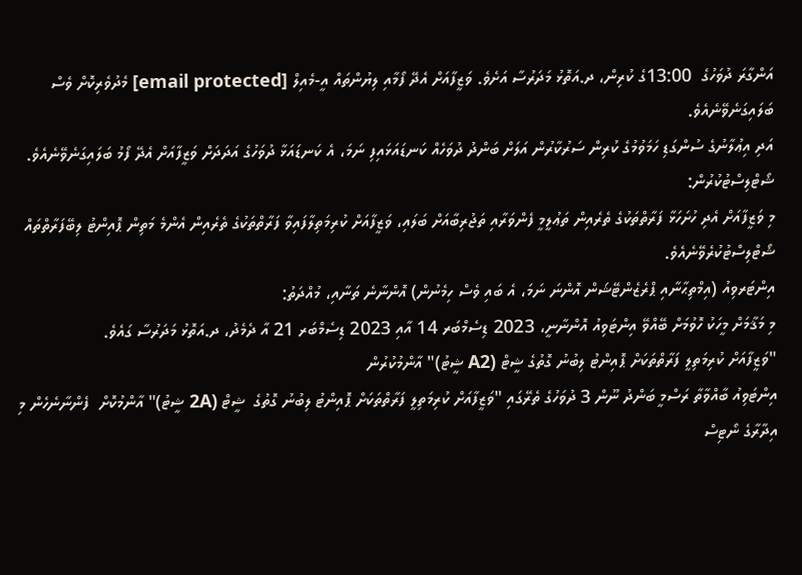އަންގާރަ ދުވަހުގެ  13:00ގެ ކުރިން، ދ.އަތޮޅު މަދަރުސާ އަށެވެ. ވަޒީފާއަށް އެދޭ ފޯމާއި ލިޔުންތައް އީ-މެއިލް [email protected] މެދުވެރިކޮށް ވެސް ބަލައިގަނެވޭނެއެވެ.
އަދި އިޢުލާނުގެ ސުންގަޑި ހަމަވުމުގެ ކުރިން ސަރުކާރުން އަލަށް ބަންދު ދުވަހެއް ކަނޑައަޅައިފި ނަމަ، އެ ކަނޑައަޅާ ދުވަހުގެ އަދަދަށް ވަޒީފާއަށް އެދޭ ފޯމު ބަލައިގަނެވޭނެއެވެ.
ޝޯޓްލިސްޓުކުރުން:
މި ވަޒީފާއަށް އެދި ހުށަހަޅާ ފަރާތްތަކުގެ ތެރެއިން ތަޢުލީމީ ފެންވަރާއި ތަޖުރިބާއަށް ބަލައި، ވަޒީފާއަށް ކުރިމަތިލާފައިވާ ފަރާތްތަކުގެ ތެރެއިން އެންމެ މަތިން ޕޮއިންޓު ލިބޭފަރާތްތައް ޝޯޓްލިސްޓުކުރެވޭނެއެވެ.
އިންޓަރވިއު (އިމްތިޙާނާއި ޕްރެޒެންޓޭޝަން އޮންނަ ނަމަ، އެ ބައި ވެސް ހިމެނުން) އޮންނާނެ ތަނާއި، މުއްދަތު:
މި މަޤާމަށް މީހަކު ހޮވުމަށް ބޭއްވޭ އިންޓަވިއު އޮންނާނީ، 2023 ޑިސެމްބަރ 14 އާއި 2023 ޑިސެމްބަރ 21 އާ ދެމެދު، ދ.އަތޮޅު މަދަރުސާ ގައެވެ.
"ވަޒީފާއަށް ކުރިމަތިލީ ފަރާތްތަކަށް ޕޮއިންޓު ލިބުނު ގޮތުގެ ޝީޓް (A2 ޝީޓު)" އާންމުކުރުން
އިންޓަވިއު ބާއްވާތާ ރަސްމީ ބަންދު ނޫން 3 ދުވަހުގެ ތެރޭގައި "ވަޒީފާއަށް ކުރިމަތިލީ ފަރާތްތަކަށް ޕޮއިންޓު ލިބުނު ގޮތުގެ  ޝީޓް (2A ޝީޓު)" އާންމުކޮށް  ފެންނާނެހެން މި އިދާރާގެ ނޯޓިސް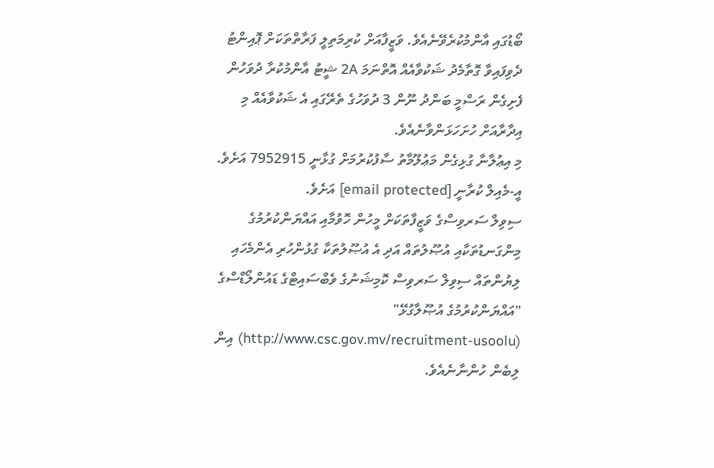ބޯޑުގައި އާންމުކުރެވޭނެއެވެ. ވަޒީފާއަށް ކުރިމަތިލީ ފަރާތްތަކަށް ޕޮއިންޓު ދެވިފައިވާ ގޮތާމެދު ޝަކުވާއެއް އޮތްނަމަ 2A ޝީޓު އާންމުކުރާ ދުވަހުން ފެށިގެން ރަސްމީ ބަންދު ނޫން 3 ދުވަހުގެ ތެރޭގައި އެ ޝަކުވާއެއް މި އިދާރާއަށް ހުށަހަޅަންވާނެއެވެ.
މި އިޢުލާނާ ގުޅިގެން މަޢުލޫމާތު ސާފުކުރުމަށް ގުޅާނީ 7952915 އަށެވެ. އީ-މެއިލް ކުރާނީ [email protected] އަށެވެ.
ސިވިލް ސަރވިސްގެ ވަޒީފާތަކަށް މީހުން ހޮވުމާއި އައްޔަންކުރުމުގެ މިންގަނޑުތަކާއި އުޞޫލުތައް އަދި އެ އުޞޫލުތަކާ ގުޅުންހުރި އެންމެހައި ލިޔުންތައް ސިވިލް ސަރވިސް ކޮމިޝަނުގެ ވެބްސައިޓްގެ ޑައުންލޯޑްސްގެ "އައްޔަންކުރުމުގެ އުޞޫލާގުޅޭ" (http://www.csc.gov.mv/recruitment-usoolu) އިން ލިބެން ހުންނާނެއެވެ.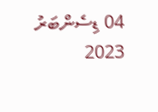04 ޑިސެންބަރު 2023